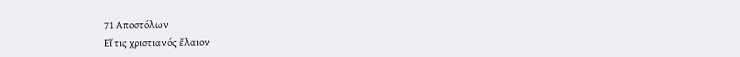71 Αποστόλων
Εἴ τις χριστιανός ἔλαιον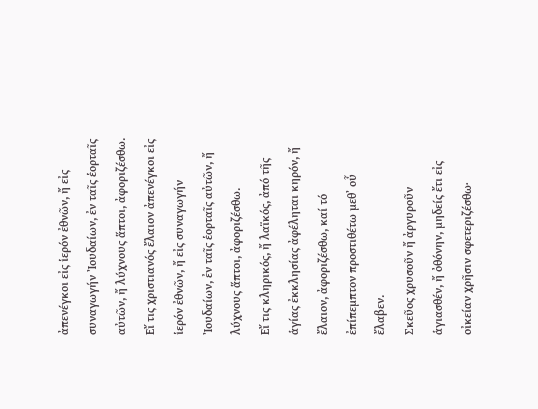ἀπενέγκοι εἰς ἱερόν ἐθνῶν, ἤ εἰς συναγωγήν Ἰουδαίων, ἐν ταῖς ἑορταῖς αὐτῶν, ἤ λύχνους ἅπτοι, ἀφοριζέσθω.
Εἴ τις χριστιανός ἔλαιον ἀπενέγκοι εἰς ἱερόν ἐθνῶν, ἤ εἰς συναγωγήν Ἰουδαίων, ἐν ταῖς ἑορταῖς αὐτῶν, ἤ λύχνους ἅπτοι, ἀφοριζέσθω.
Εἴ τις κληρικός, ἤ λαϊκός, ἀπό τῆς ἁγίας ἐκκλησίας ἀφέληται κηρόν, ἤ ἔλαιον, ἀφοριζέσθω, καί τό ἐπίπεμπτον προστιθέτω μεθ᾿ οὗ ἔλαβεν.
Σκεῦος χρυσοῦν ἤ ἀργυροῦν ἁγιασθέν, ἤ ὀθόνην, μηδείς ἔτι εἰς οἰκείαν χρῆσιν σφετεριζέσθω·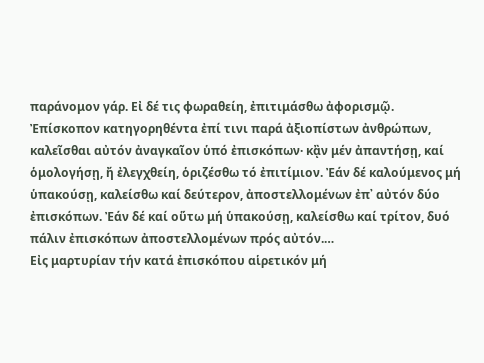παράνομον γάρ. Εἰ δέ τις φωραθείη, ἐπιτιμάσθω ἀφορισμῷ.
Ἐπίσκοπον κατηγορηθέντα ἐπί τινι παρά ἀξιοπίστων ἀνθρώπων, καλεῖσθαι αὐτόν ἀναγκαῖον ὑπό ἐπισκόπων· κᾂν μέν ἀπαντήσῃ, καί ὁμολογήσῃ, ἤ ἐλεγχθείη, ὁριζέσθω τό ἐπιτίμιον. Ἐάν δέ καλούμενος μή ὑπακούσῃ, καλείσθω καί δεύτερον, ἀποστελλομένων ἐπ᾿ αὐτόν δύο ἐπισκόπων. Ἐάν δέ καί οὕτω μή ὑπακούσῃ, καλείσθω καί τρίτον, δυό πάλιν ἐπισκόπων ἀποστελλομένων πρός αὐτόν.…
Εἰς μαρτυρίαν τήν κατά ἐπισκόπου αἱρετικόν μή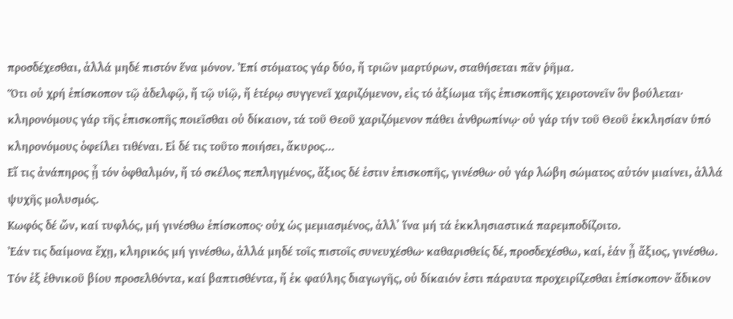προσδέχεσθαι, ἀλλά μηδέ πιστόν ἕνα μόνον. Ἐπί στόματος γάρ δύο, ἤ τριῶν μαρτύρων, σταθήσεται πᾶν ῥῆμα.
Ὅτι οὐ χρή ἐπίσκοπον τῷ ἀδελφῷ, ἤ τῷ υἱῷ, ἤ ἑτέρῳ συγγενεῖ χαριζόμενον, εἰς τό ἀξίωμα τῆς ἐπισκοπῆς χειροτονεῖν ὃν βούλεται· κληρονόμους γάρ τῆς ἐπισκοπῆς ποιεῖσθαι οὐ δίκαιον, τά τοῦ Θεοῦ χαριζόμενον πάθει ἀνθρωπίνῳ· οὐ γάρ τήν τοῦ Θεοῦ ἐκκλησίαν ὑπό κληρονόμους ὀφείλει τιθέναι. Εἰ δέ τις τοῦτο ποιήσει, ἄκυρος…
Εἴ τις ἀνάπηρος ᾖ τόν ὀφθαλμόν, ἤ τό σκέλος πεπληγμένος, ἄξιος δέ ἐστιν ἐπισκοπῆς, γινέσθω· οὐ γάρ λώβη σώματος αὐτόν μιαίνει, ἀλλά ψυχῆς μολυσμός.
Κωφός δέ ὤν, καί τυφλός, μή γινέσθω ἐπίσκοπος· οὐχ ὡς μεμιασμένος, ἀλλ᾿ ἵνα μή τά ἐκκλησιαστικά παρεμποδίζοιτο.
Ἐάν τις δαίμονα ἔχῃ, κληρικός μή γινέσθω, ἀλλά μηδέ τοῖς πιστοῖς συνευχέσθω· καθαρισθείς δέ, προσδεχέσθω, καί, ἐάν ᾖ ἄξιος, γινέσθω.
Τόν ἐξ ἐθνικοῦ βίου προσελθόντα, καί βαπτισθέντα, ἤ ἐκ φαύλης διαγωγῆς, οὐ δίκαιόν ἐστι πάραυτα προχειρίζεσθαι ἐπίσκοπον· ἄδικον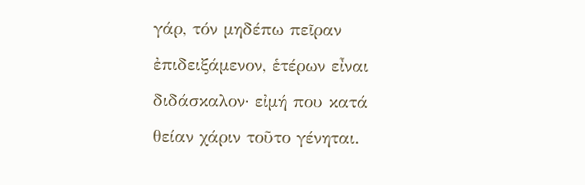γάρ, τόν μηδέπω πεῖραν ἐπιδειξάμενον, ἑτέρων εἶναι διδάσκαλον· εἰμή που κατά θείαν χάριν τοῦτο γένηται.